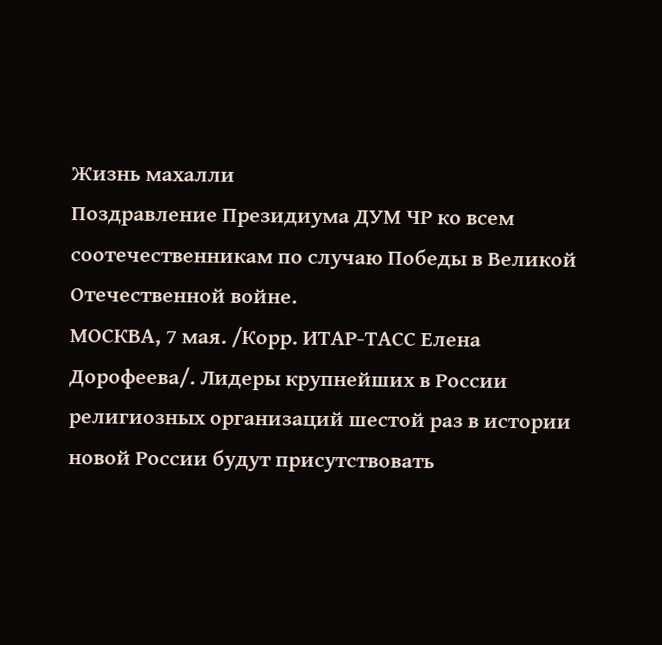Жизнь махалли
Поздравление Президиума ДУМ ЧР ко всем соотечественникам по случаю Победы в Великой Отечественной войне.
МОСКВА, 7 мая. /Корр. ИТАР-ТАСС Елена Дорофеева/. Лидеры крупнейших в России религиозных организаций шестой раз в истории новой России будут присутствовать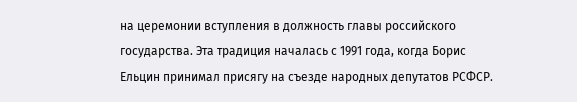на церемонии вступления в должность главы российского государства. Эта традиция началась с 1991 года, когда Борис Ельцин принимал присягу на съезде народных депутатов РСФСР.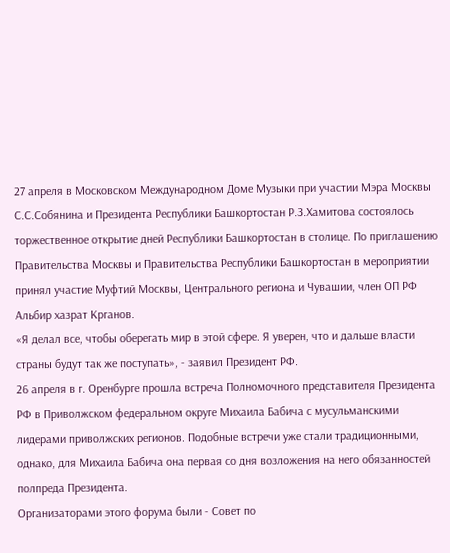27 апреля в Московском Международном Доме Музыки при участии Мэра Москвы С.С.Собянина и Президента Республики Башкортостан Р.З.Хамитова состоялось торжественное открытие дней Республики Башкортостан в столице. По приглашению Правительства Москвы и Правительства Республики Башкортостан в мероприятии принял участие Муфтий Москвы, Центрального региона и Чувашии, член ОП РФ Альбир хазрат Крганов.
«Я делал все, чтобы оберегать мир в этой сфере. Я уверен, что и дальше власти страны будут так же поступать», - заявил Президент РФ.
26 апреля в г. Оренбурге прошла встреча Полномочного представителя Президента РФ в Приволжском федеральном округе Михаила Бабича с мусульманскими лидерами приволжских регионов. Подобные встречи уже стали традиционными, однако, для Михаила Бабича она первая со дня возложения на него обязанностей полпреда Президента.
Организаторами этого форума были - Совет по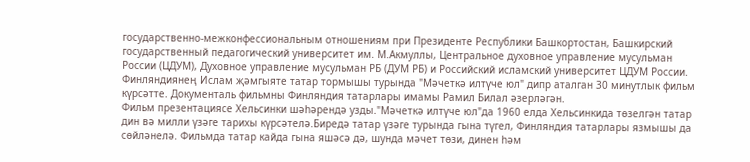государственно-межконфессиональным отношениям при Президенте Республики Башкортостан, Башкирский государственный педагогический университет им. М.Акмуллы, Центральное духовное управление мусульман России (ЦДУМ), Духовное управление мусульман РБ (ДУМ РБ) и Российский исламский университет ЦДУМ России.
Финляндиянең Ислам җәмгыяте татар тормышы турында "Мәчеткә илтүче юл" дипр аталган 30 минутлык фильм күрсәтте. Документаль фильмны Финляндия татарлары имамы Рамил Билал әзерләгән.
Фильм презентациясе Хельсинки шәһәрендә узды."Мәчеткә илтүче юл"да 1960 елда Хельсинкида төзелгән татар дин вә милли үзәге тарихы күрсәтелә.Биредә татар үзәге турында гына түгел, Финляндия татарлары язмышы да сөйләнелә. Фильмда татар кайда гына яшәсә дә, шунда мәчет төзи, динен һәм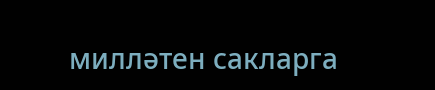милләтен сакларга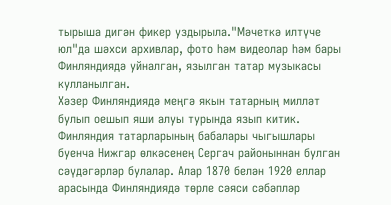тырыша дигән фикер уздырыла."Мәчеткә илтүче юл"да шәхси архивлар, фото һәм видеолар һәм бары Финляндиядә уйналган, язылган татар музыкасы кулланылган.
Хәзер Финляндиядә меңгә якын татарның милләт булып оешып яши алуы турында язып китик. Финляндия татарларының бабалары чыгышлары буенча Нижгар өлкәсенең Сергач районыннан булган сәүдәгәрләр булалар. Алар 1870 белән 1920 еллар арасында Финляндиядә төрле сәяси сәбәпләр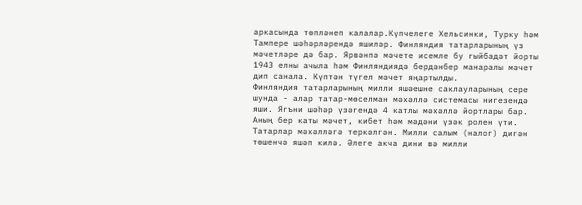аркасында төпләнеп калалар.Күпчелеге Хельсинки, Турку һәм Тампере шәһәрләрендә яшиләр. Финляндия татарларының үз мәчетләре дә бар. Ярвәнпә мәчете исемле бу гыйбадәт йорты 1943 елны ачыла һәм Финляндиядә бердәнбер манаралы мәчет дип санала. Күптән түгел мәчет яңартылды.
Финляндия татарларының милли яшәешне саклауларының сере шунда - алар татар-мөселман мәхәллә системасы нигезендә яши. Ягъни шәһәр үзәгендә 4 катлы мәхәллә йортлары бар. Аның бер каты мәчет, кибет һәм мәдәни үзәк ролен үти. Татарлар мәхәлләгә теркәлгән. Милли салым (налог) дигән төшенчә яшәп килә. Әлеге акча дини вә милли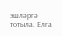эшләргә тотыла. Елга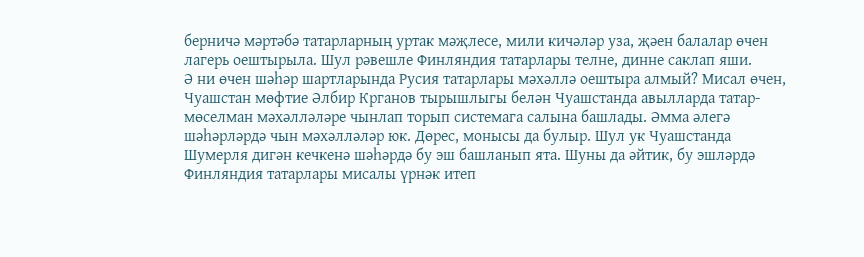берничә мәртәбә татарларның уртак мәҗлесе, мили кичәләр уза, җәен балалар өчен лагерь оештырыла. Шул рәвешле Финляндия татарлары телне, динне саклап яши.
Ә ни өчен шәһәр шартларында Русия татарлары мәхәллә оештыра алмый? Мисал өчен, Чуашстан мөфтие Әлбир Крганов тырышлыгы белән Чуашстанда авылларда татар-мөселман мәхәлләләре чынлап торып системага салына башлады. Әмма әлегә шәһәрләрдә чын мәхәлләләр юк. Дөрес, монысы да булыр. Шул ук Чуашстанда Шумерля дигән кечкенә шәһәрдә бу эш башланып ята. Шуны да әйтик, бу эшләрдә Финляндия татарлары мисалы үрнәк итеп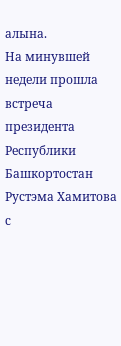алына.
На минувшей недели прошла встреча президента Республики Башкортостан Рустэма Хамитова с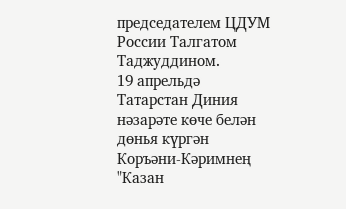председателем ЦДУМ России Талгатом Таджуддином.
19 апрельдә Татарстан Диния нәзарәте көче белән дөнья күргән Коръәни-Кәримнең "Казан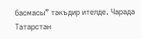басмасы” тәкъдир ителде. Чарада Татарстан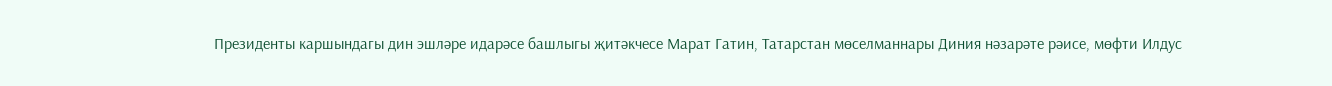Президенты каршындагы дин эшләре идарәсе башлыгы җитәкчесе Марат Гатин, Татарстан мөселманнары Диния нәзарәте рәисе, мөфти Илдус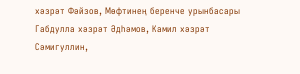хәзрәт Фәйзов, Мөфтинең беренче урынбасары Габдулла хәзрәт Әдһәмов, Камил хәзрәт Сәмигуллин,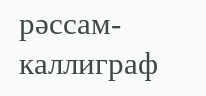рәссам-каллиграф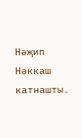Нәҗип Нәккаш катнашты.